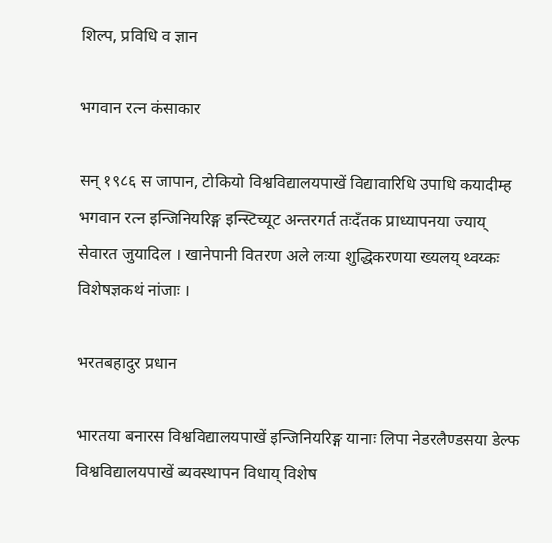शिल्प, प्रविधि व ज्ञान

भगवान रत्न कंसाकार

सन् १९८६ स जापान, टोकियो विश्वविद्यालयपाखें विद्यावारिधि उपाधि कयादीम्ह भगवान रत्न इन्जिनियरिङ्ग इन्स्टिच्यूट अन्तरगर्त तःदँतक प्राध्यापनया ज्याय् सेवारत जुयादिल । खानेपानी वितरण अले लःया शुद्धिकरणया ख्यलय् थ्वय्कः विशेषज्ञकथं नांजाः ।

भरतबहादुर प्रधान

भारतया बनारस विश्वविद्यालयपाखें इन्जिनियरिङ्ग यानाः लिपा नेडरलैण्डसया डेल्फ विश्वविद्यालयपाखें ब्यवस्थापन विधाय् विशेष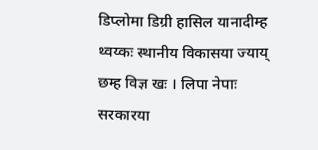डिप्लोमा डिग्री हासिल यानादीम्ह थ्वय्कः स्थानीय विकासया ज्याय् छम्ह विज्ञ खः । लिपा नेपाः सरकारया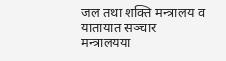जल तथा शक्ति मन्त्रालय व यातायात सञ्चार मन्त्रालयया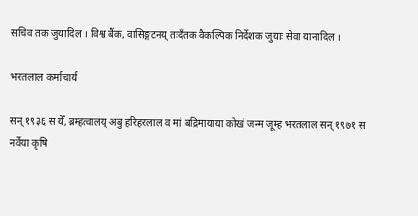सचिव तक जुयादिल । विश्व बैंक, वासिङ्गटनय् तःदँतक वैकल्पिक निर्देशक जुयाः सेवा यानादिल ।

भरतलाल कर्माचार्य

सन् १९३६ स येँ, ब्रम्हत्वालय् अबु हरिहरलाल व मां बद्रिमायाया कोखं जन्म जूम्ह भरतलाल सन् १९७१ स नर्वेया कृषि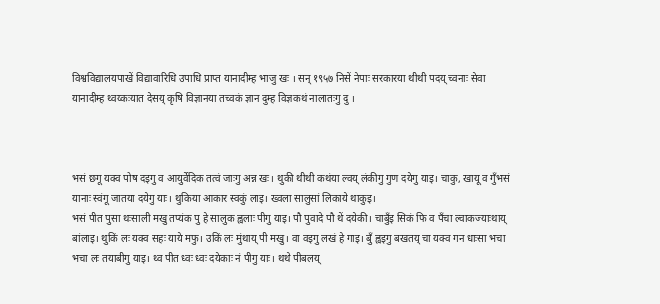विश्वविद्यालयपाखें विद्यावारिधि उपाधि प्राप्त यानादीम्ह भाजु खः । सन् १९५७ निसें नेपाः सरकारया थीथी पदय् च्वनाः सेवा यानादीम्ह थ्वय्कःयात देसय् कृषि विज्ञानया तच्वकं ज्ञान दुम्ह विज्ञकथं नालातःगु दु ।



भसं छगू यक्व पोष दइगु व आयुर्वेदिक तत्वं जाःगु अन्न खः। थुकी थीथी कथंया ल्वय् लंकीगु गुण दयेगु याइ। चाकु, खायू व गुँभसं यानाः स्वंगू जातया दयेगु याः। थुकिया आकार स्वकुं लाइ। ख्वला सालुसां लिकाये थाकुइ।
भसं पीत पुसा थःसाली मखु तप्यंक पु हे सालुक ह्वलाः पीगु याइ। पौ पुवादे पौ थें दयेकी। चाबुँइ सिकं फि व पँचा ल्वाकज्याःथाय् बांलाइ। थुकिं लः यक्व सहः याये मफु। उकिं लः मुंथाय् पी मखु। वा वइगु लखं हे गाइ। बुँ ह्वइगु बखतय् चा यक्व गन धाःसा भचा भचा लः तयाबीगु याइ। थ्व पीत ध्वः ध्वः दयेकाः नं पीगु याः। थथे पीबलय्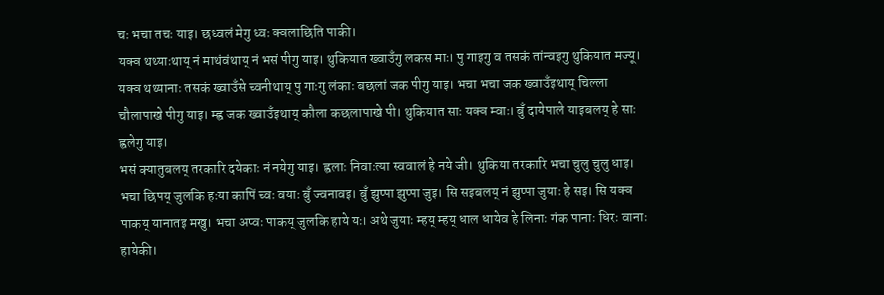चः भचा तचः याइ। छध्वलं मेगु ध्वः क्वलाछिति पाकी।
यक्व थथ्याःथाय् नं माथंवंथाय् नं भसं पीगु याइ। थुकियात ख्वाउँगु लकस माः। पु गाइगु व तसकं तांन्वइगु थुकियात मज्यू। यक्व थथ्यानाः तसकं ख्वाउँसे च्वनीथाय् पु गाःगु लंकाः बछलां जक पीगु याइ। भचा भचा जक ख्वाउँइथाय् चिल्ला चौलापाखे पीगु याइ। म्ह्व जक ख्वाउँइथाय् कौला कछलापाखे पी। थुकियात साः यक्व म्वाः। बुँ दायेपाले याइबलय् हे साः ह्वलेगु याइ।
भसं क्यातुबलय् तरकारि दयेकाः नं नयेगु याइ। ह्वलाः निवाःत्या स्ववालं हे नये जी। थुकिया तरकारि भचा चुलु चुलु धाइ। भचा छिपय् जुलकि हःया कापिं च्वः वयाः बुँ ज्वनावइ। बुँ झुप्पा झुप्पा जुइ। सि सइबलय् नं झुप्पा जुयाः हे सइ। सि यक्व पाकय् यानातइ मखु। भचा अप्वः पाकय् जुलकि हाये यः। अथे जुयाः म्हय् म्हय् धाल धायेव हे लिनाः गंक पानाः धिरः वानाः हायेकी।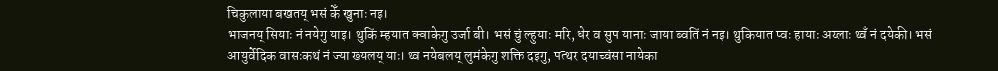चिकुलाया बखतय् भसं केँ खुनाः नइ।
भाजनय् सियाः नं नयेगु याइ। थुकिं म्हयात क्वाकेगु उर्जा बी। भसं चुं ल्हुयाः मरि, धेर व सुप यानाः जाया ब्वतिं नं नइ। थुकियात प्वः हायाः अय्लाः थ्वँ नं दयेकी। भसं आयुर्वेदिक वासःकथं नं ज्या ख्यलय् याः। थ्व नयेबलय् लुमंकेगु शक्ति दइगु, पत्थर दयाच्वंसा नायेका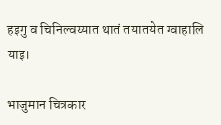हइगु व चिनिल्वय्यात थातं तयातयेत ग्वाहालि याइ।

भाजुमान चित्रकार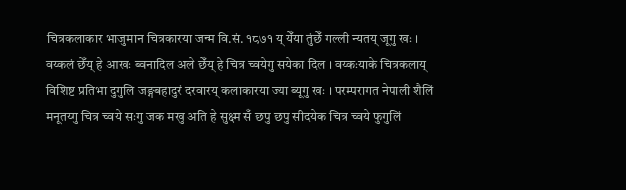चित्रकलाकार भाजुमान चित्रकारया जन्म वि.सं. १८७१ य् येँया तुंछेँ गल्ली न्यतय् जूगु खः । वय्कलं छेँय् हे आखः ब्वनादिल अले छेँय् हे चित्र च्वयेगु सयेका दिल । वय्कःयाके चित्रकलाय् विशिष्ट प्रतिभा दुगुलि जङ्गबहादुरं दरवारय् कलाकारया ज्या ब्यूगु खः । परम्परागत नेपाली शैलिं मनूतय्गु चित्र च्वये सःगु जक मखु अति हे सुक्ष्म सँ छपु छपु सीदयेक चित्र च्वये फुगुलिं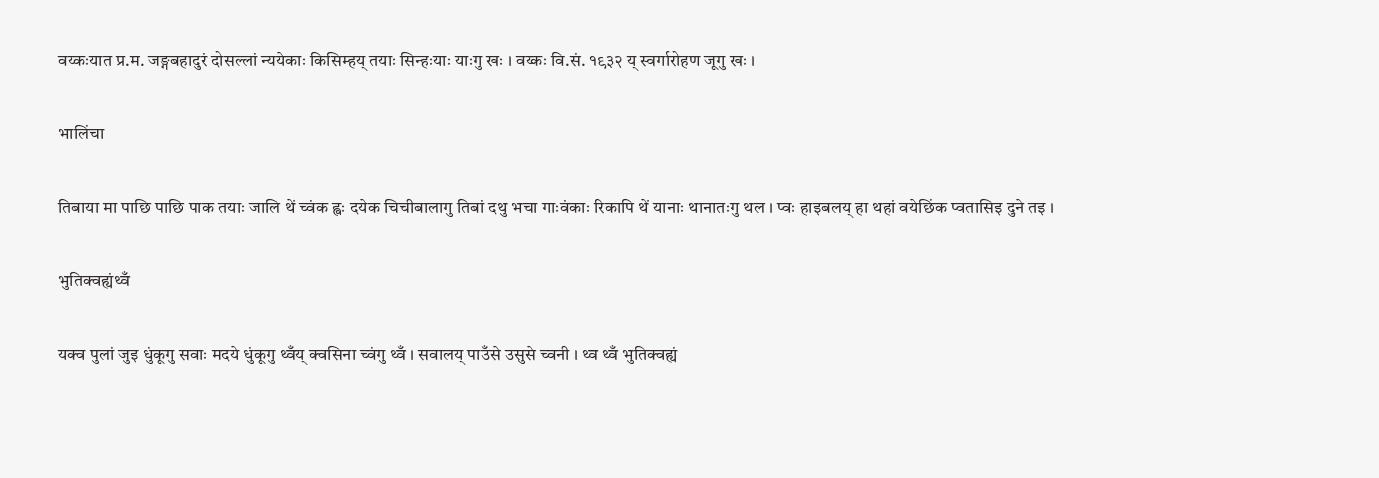वय्कःयात प्र.म. जङ्गबहादुरं दोसल्लां न्ययेकाः किसिम्हय् तयाः सिन्हःयाः याःगु खः । वय्कः वि.सं. १९३२ य् स्वर्गारोहण जूगु खः ।

भालिंचा

तिबाया मा पाछि पाछि पाक तयाः जालि थें च्वंक ह्वः दयेक चिचीबालागु तिबां दथु भचा गाःवंकाः रिकापि थें यानाः थानातःगु थल । प्वः हाइबलय् हा थहां वयेछिंक प्वतासिइ दुने तइ ।

भुतिक्वह्यंथ्वँ

यक्व पुलां जुइ धुंकूगु सवाः मदये धुंकूगु थ्वँय् क्वसिना च्वंगु थ्वँ । सवालय् पाउँसे उसुसे च्वनी । थ्व थ्वँ भुतिक्वह्यं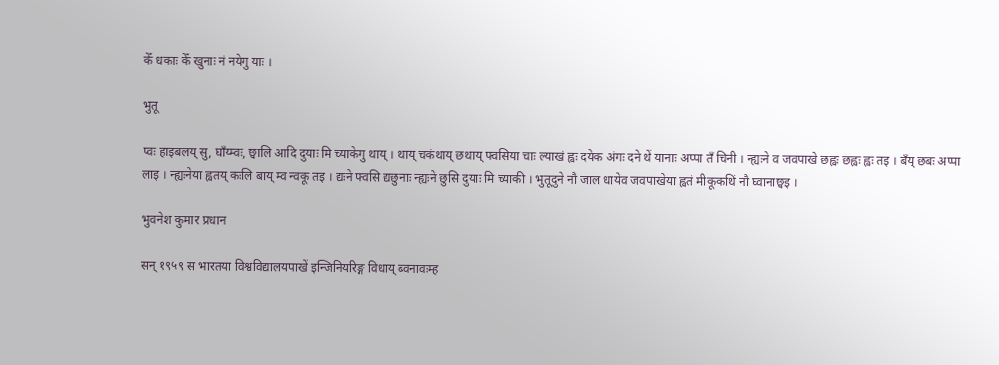केँ धकाः केँ खुनाः नं नयेगु याः ।

भुतू

प्वः हाइबलय् सु, घाँय्म्वः, छ्वालि आदि दुयाः मि च्याकेगु थाय् । थाय् चकंथाय् छथाय् फ्वसिया चाः ल्याखं ह्वः दयेक अंगः दने थें यानाः अप्पा तँ चिनी । न्ह्यःने व जवपाखे छह्वः छह्वः ह्वः तइ । बँय् छबः अप्पा लाइ । न्ह्यःनेया ह्वतय् कःलि बाय् म्व न्वकू तइ । द्यःने फ्वसि द्यछुनाः न्ह्यःने छुसि दुयाः मि च्याकी । भुतूदुने नौ जाल धायेव जवपाखेया ह्वतं मीकूकथिं नौ घ्वानाछ्वइ ।

भुवनेश कुमार प्रधान

सन् १९५९ स भारतया विश्वविद्यालयपाखें इन्जिनियरिङ्ग विधाय् ब्वनावःम्ह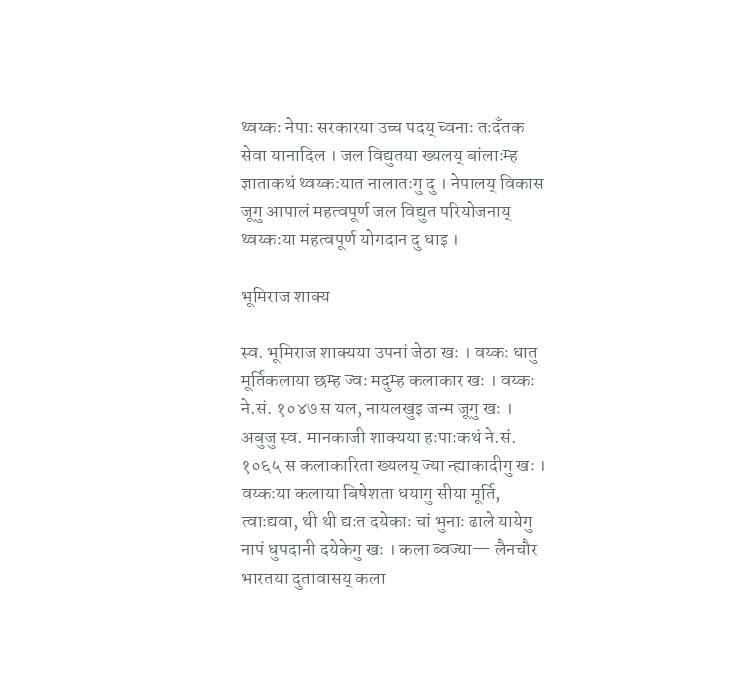थ्वय्कः नेपाः सरकारया उच्च पदय् च्वनाः तःदँतक सेवा यानादिल । जल विद्युतया ख्यलय् बांलाःम्ह ज्ञाताकथं थ्वय्कःयात नालातःगु दु । नेपालय् विकास जूगु आपालं महत्वपूर्ण जल विद्युत परियोजनाय् थ्वय्कःया महत्वपूर्ण योगदान दु धाइ ।

भूमिराज शाक्य

स्व. भूमिराज शाक्यया उपनां जेठा खः । वय्कः धातु मूर्तिकलाया छम्ह ज्वः मदुम्ह कलाकार खः । वय्कः ने.सं. १०४७ स यल, नायलखुइ जन्म जूगु खः । अबुजु स्व. मानकाजी शाक्यया हःपाःकथं ने.सं. १०६५ स कलाकारिता ख्यलय् ज्या न्ह्याकादीगु खः । वय्कःया कलाया बिषेशता धयागु सीया मूर्ति, त्वाःद्यवा, थी थी द्यःत दयेकाः चां भुनाः ढाले यायेगु नापं धुपदानी दयेकेगु खः । कला ब्वज्या— लैनचौर भारतया दुतावासय् कला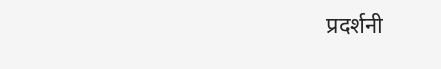प्रदर्शनी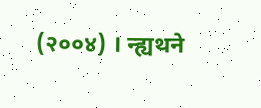(२००४) । न्ह्यथने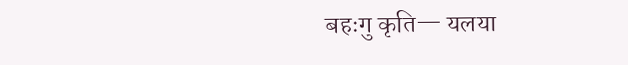बहःगु कृति— यलया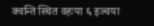क्वन्ति स्थित वहःया ६ इञ्चया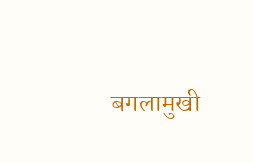बगलामुखी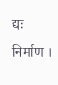द्यः निर्माण ।